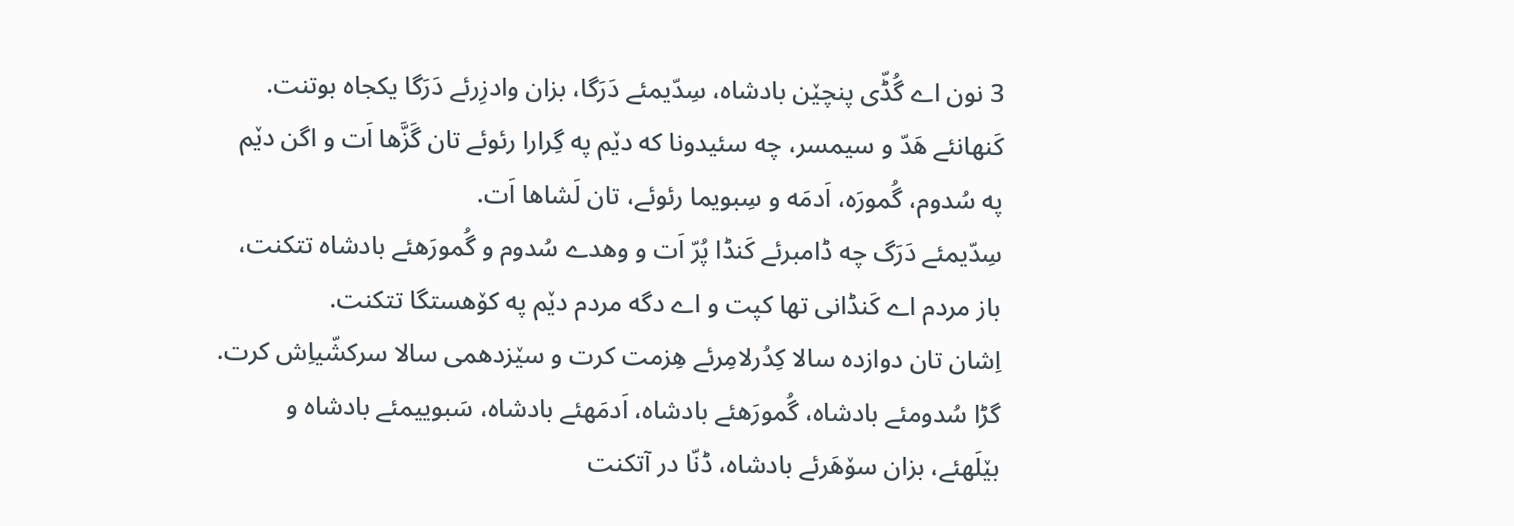3 نون اے گُڈّی پنچێن بادشاه، سِدّیمئے دَرَگا، بزان وادزِرئے دَرَگا یکجاه بوتنت.
کَنهانئے هَدّ و سیمسر، چه سئیدونا که دێم په گِرارا رئوئے تان گَزَّها اَت و اگن دێم په سُدوم، گُمورَه، اَدمَه و سِبویما رئوئے، تان لَشاها اَت.
سِدّیمئے دَرَگ چه ڈامبرئے کَنڈا پُرّ اَت و وهدے سُدوم و گُمورَهئے بادشاه تتکنت، باز مردم اے کَنڈانی تها کپت و اے دگه مردم دێم په کۆهستگا تتکنت.
اِشان تان دوازده سالا کِدُرلامِرئے هِزمت کرت و سێزدهمی سالا سرکشّیاِش کرت.
گڑا سُدومئے بادشاه، گُمورَهئے بادشاه، اَدمَهئے بادشاه، سَبوییمئے بادشاه و بێلَهئے، بزان سۆهَرئے بادشاه، ڈنّا در آتکنت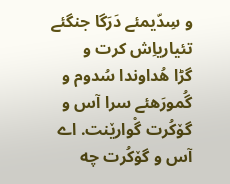و سِدّیمئے دَرَگا جنگئے تئیاریاِش کرت و
گڑا هُداوندا سُدوم و گُمورَهئے سرا آس و گۆکُرت گْوارێنت. اے آس و گۆکُرت چه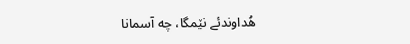هُداوندئے نێمگا، چه آسمانا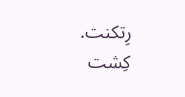رِتکنت.
کِشت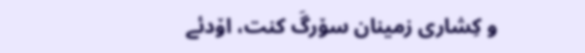و کِشاری زمینان سۆرگَ کنت، اۆدئے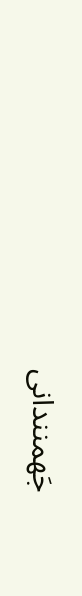جَهمنندانی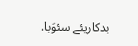بدکاریئے سئوَبا.